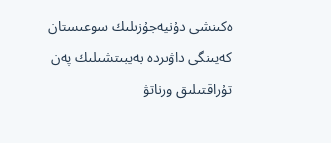ەكىنشى دۇنيەجۇزىلىك سوعىستان كەيىنگى داۋىردە بەيبىتشىلىك پەن تۇراقتىلىق ورناتۋ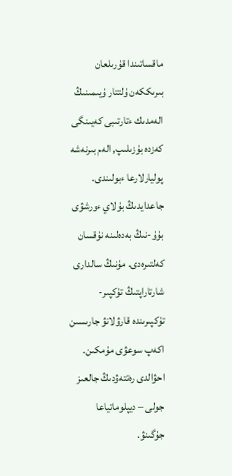ماقساتىندا قۇرىلعان بىرىككەن ۇلتتار ۇيىمىنىڭ الەمدىك ءتارتىبى كەيىنگى كەزدە بۇزىلىپ, الەم بىرنەشە پوليارلارعا ءبولىندى. جاعدايدىڭ بۇلاي ءورشۋى بۇۇ-نىڭ بەدەلىنە نۇقسان كەلتىرەدى. مۇنىڭ سالدارى شارتاراپتىڭ تۇكپىر-تۇكپىرىندە قارۋلانۋ جارىسىن اكەپ سوعۋى مۇمكىن. احۋالدى رەتتەۋدىڭ جالعىز جولى – ديپلوماتياعا جۇگىنۋ.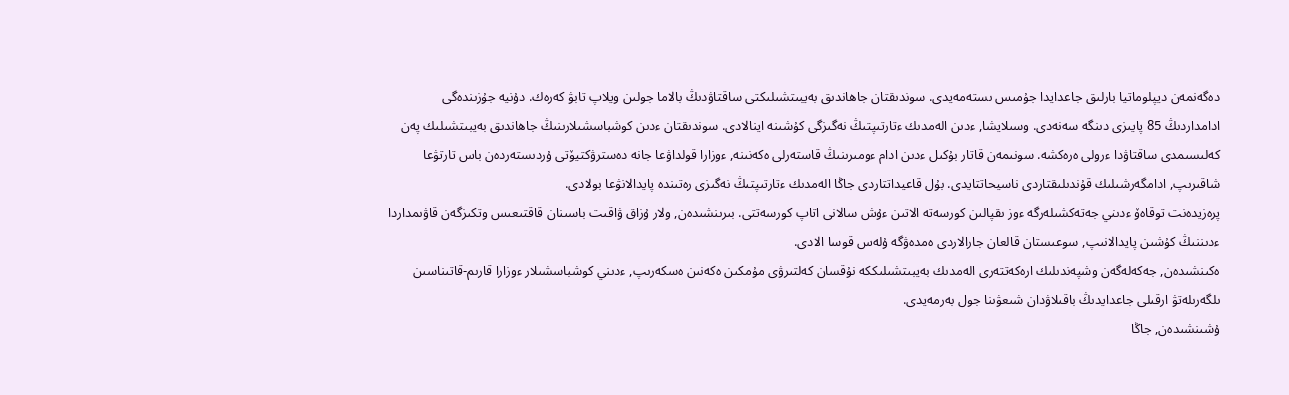دەگەنمەن ديپلوماتيا بارلىق جاعدايدا جۇمىس ىستەمەيدى. سوندىقتان جاھاندىق بەيبىتشىلىكتى ساقتاۋدىڭ بالاما جولىن ويلاپ تابۋ كەرەك. دۇنيە جۇزىندەگى ادامداردىڭ 85 پايىزى دىنگە سەنەدى. وسىلايشا, ءدىن الەمدىك ءتارتىپتىڭ نەگىزگى كۇشىنە اينالادى. سوندىقتان ءدىن كوشباسشىلارىنىڭ جاھاندىق بەيبىتشىلىك پەن كەلىسىمدى ساقتاۋدا ءرولى ەرەكشە. سونىمەن قاتار بۇكىل ءدىن ادام ءومىرىنىڭ قاستەرلى ەكەنىنە, ءوزارا قولداۋعا جانە دەسترۋكتيۆتى ۇردىستەردەن باس تارتۋعا شاقىرىپ, ادامگەرشىلىك قۇندىلىقتاردى ناسيحاتتايدى. بۇل قاعيداتتاردى جاڭا الەمدىك ءتارتىپتىڭ نەگىزى رەتىندە پايدالانۋعا بولادى.
پرەزيدەنت توقاەۆ ءدىني جەتەكشىلەرگە ءوز ىقپالىن كورسەتە الاتىن ءۇش سالانى اتاپ كورسەتتى. بىرىنشىدەن, ولار ۇزاق ۋاقىت باسىنان قاقتىعىس وتكىزگەن قاۋىمداردا ءدىننىڭ كۇشىن پايدالانىپ, سوعىستان قالعان جارالاردى ەمدەۋگە ۇلەس قوسا الادى.
ەكىنشىدەن, جەكەلەگەن وشپەندىلىك ارەكەتتەرى الەمدىك بەيبىتشىلىككە نۇقسان كەلتىرۋى مۇمكىن ەكەنىن ەسكەرىپ, ءدىني كوشباسشىلار ءوزارا قارىم-قاتىناسىن ىلگەرىلەتۋ ارقىلى جاعدايدىڭ باقىلاۋدان شىعۋىنا جول بەرمەيدى.
ۇشىنشىدەن, جاڭا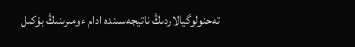تەحنولوگيالاردىڭ ناتيجەسىندە ادام ءومىرىنىڭ بۇكىل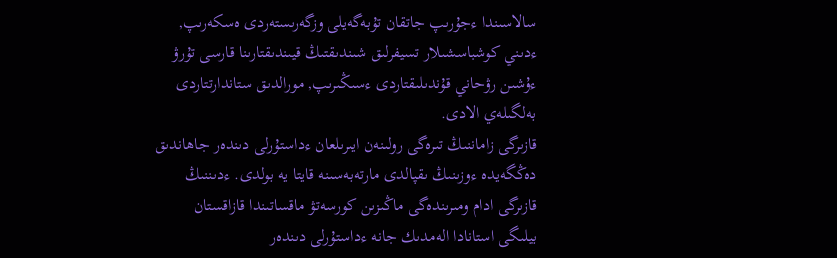سالاسىندا ءجۇرىپ جاتقان تۇبەگەيلى وزگەرىستەردى ەسكەرىپ, ءدىني كوشباسشىلار تسيفرلىق شىندىقتىڭ قيىندىقتارىنا قارسى تۇرۋ ءۇشىن رۋحاني قۇندىلىقتاردى ءسىڭىرىپ, مورالدىق ستاندارتتاردى بەلگىلەي الادى.
قازىرگى زاماننىڭ تىرەگى رولىنەن ايىرىلعان ءداستۇرلى دىندەر جاھاندىق دەڭگەيدە ءوزىنىڭ ىقپالدى مارتەبەسىنە قايتا يە بولدى. ءدىننىڭ قازىرگى ادام ومىرىندەگى ماڭىزىن كورسەتۋ ماقساتىندا قازاقستان بيلىگى استانادا الەمدىك جانە ءداستۇرلى دىندەر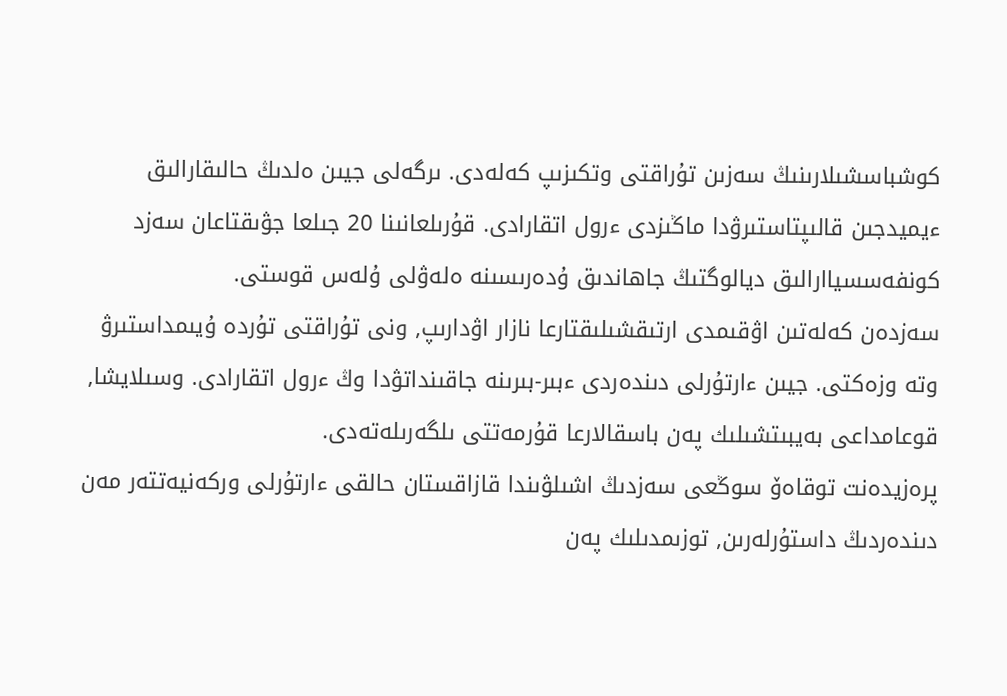كوشباسشىلارىنىڭ سەزىن تۇراقتى وتكىزىپ كەلەدى. ىرگەلى جيىن ەلدىڭ حالىقارالىق ءيميدجىن قالىپتاستىرۋدا ماڭىزدى ءرول اتقارادى. قۇرىلعانىنا 20 جىلعا جۋىقتاعان سەزد كونفەسسياارالىق ديالوگتىڭ جاھاندىق ۇدەرىسىنە ەلەۋلى ۇلەس قوستى.
سەزدەن كەلەتىن اۋقىمدى ارتىقشىلىقتارعا نازار اۋدارىپ, ونى تۇراقتى تۇردە ۇيىمداستىرۋ وتە وزەكتى. جيىن ءارتۇرلى دىندەردى ءبىر-بىرىنە جاقىنداتۋدا وڭ ءرول اتقارادى. وسىلايشا, قوعامداعى بەيبىتشىلىك پەن باسقالارعا قۇرمەتتى ىلگەرىلەتەدى.
پرەزيدەنت توقاەۆ سوڭعى سەزدىڭ اشىلۋىندا قازاقستان حالقى ءارتۇرلى وركەنيەتتەر مەن دىندەردىڭ داستۇرلەرىن, توزىمدىلىك پەن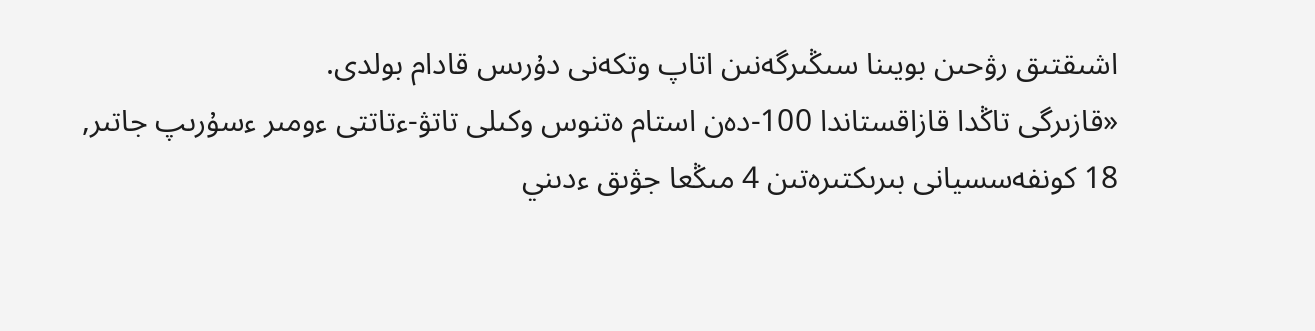اشىقتىق رۋحىن بويىنا سىڭىرگەنىن اتاپ وتكەنى دۇرىس قادام بولدى.
«قازىرگى تاڭدا قازاقستاندا 100-دەن استام ەتنوس وكىلى تاتۋ-ءتاتتى ءومىر ءسۇرىپ جاتىر, 18 كونفەسسيانى بىرىكتىرەتىن 4 مىڭعا جۋىق ءدىني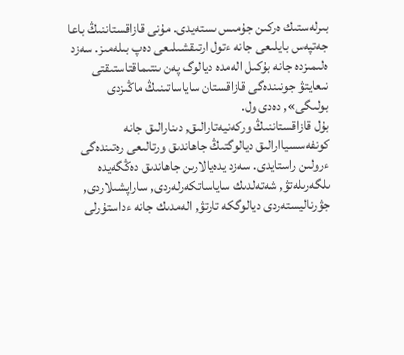بىرلەستىك ەركىن جۇمىس ىستەيدى. مۇنى قازاقستاننىڭ باعا جەتپەس بايلىعى جانە ءتول ارتىقشىلىعى دەپ بىلەمىز. سەزد ەلىمىزدە جانە بۇكىل الەمدە ديالوگ پەن ىنتىماقتاستىقتى نىعايتۋ جونىندەگى قازاقستان ساياساتىنىڭ ماڭىزدى بولىگى», دەدى ول.
بۇل قازاقستاننىڭ وركەنيەتارالىق, دىنارالىق جانە كونفەسسياارالىق ديالوگتىڭ جاھاندىق ورتالىعى رەتىندەگى ءرولىن راستايدى. سەزد يدەيالارىن جاھاندىق دەڭگەيدە ىلگەرىلەتۋ, شەتەلدىك ساياساتكەرلەردى, ساراپشىلاردى, جۋرناليستەردى ديالوگكە تارتۋ, الەمدىك جانە ءداستۇرلى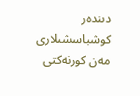دىندەر كوشباسشىلارى مەن كورنەكتى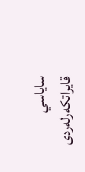ساياسي قايراتكەرلەردى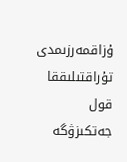ۇزاقمەرزىمدى تۇراقتىلىققا قول جەتكىزۋگە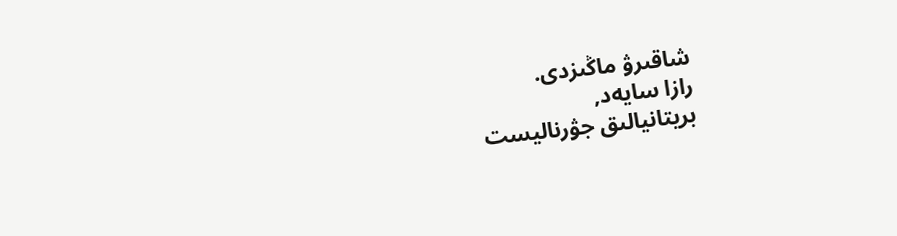شاقىرۋ ماڭىزدى.
رازا سايەد,
بريتانيالىق جۋرناليست